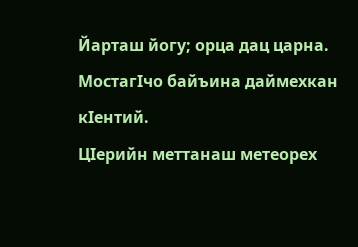Йарташ йогу; орца дац царна.
МостагIчо байъина даймехкан кIентий.
ЦIерийн меттанаш метеорех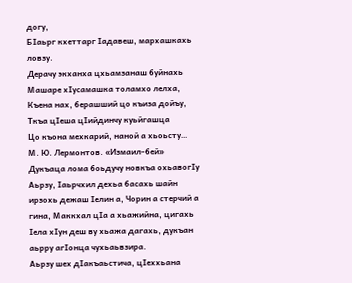догу,
БIаьрг кхеттарг Iадавеш, мархашкахь ловзу.
Дерачу экханха цхьамзанаш буйнахь
Машаре хIусамашка толамхо лелха,
Къена нах, берашший цо къиза дойъу,
Ткъа цIеша цIийдинчу куьйгашца
Цо къона мехкарий, наной а хьоьсту…
М. Ю. Лермонтов. «Измаил-бей»
Дукъаца лома боьдучу новкъа охьавогIу Аьрзу, Iаьрчхил дехьа басахь шайн ирзохь дежаш Iелин а, Чорин а стерчий а гина, Маккхал цIа а хьажийна, цигахь Iела хIун деш ву хьажа дагахь, дукъан аьрру агIонца чухьаьвзира.
Аьрзу шех дIакъаьстича, цIеххьана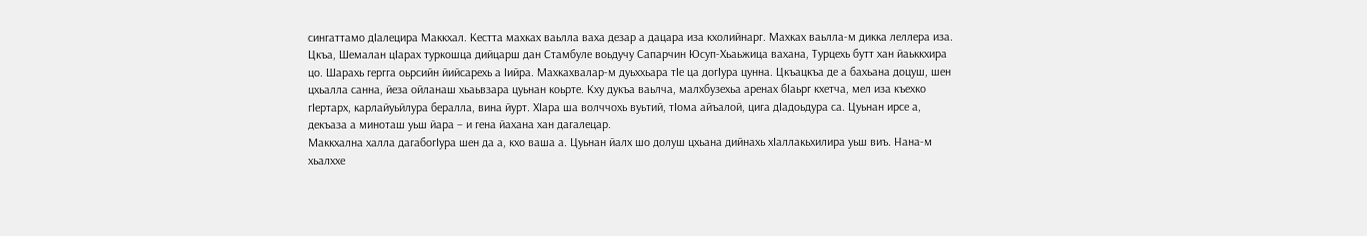сингаттамо дIалецира Маккхал. Кестта махках ваьлла ваха дезар а дацара иза кхолийнарг. Махках ваьлла-м дикка леллера иза. Цкъа, Шемалан цIарах туркошца дийцарш дан Стамбуле воьдучу Сапарчин Юсуп-Хьаьжица вахана, Турцехь бутт хан йаьккхира цо. Шарахь гергга оьрсийн йийсарехь а Iийра. Махкахвалар-м дуьххьара тIе ца догIура цунна. Цкъацкъа де а бахьана доцуш, шен цхьалла санна, йеза ойланаш хьаьвзара цуьнан коьрте. Кху дукъа ваьлча, малхбузехьа аренах бIаьрг кхетча, мел иза къехко гIертарх, карлайуьйлура бералла, вина йурт. ХIара ша волччохь вуьтий, тIома айъалой, цига дIадоьдура са. Цуьнан ирсе а, декъаза а миноташ уьш йара – и гена йахана хан дагалецар.
Маккхална халла дагабогIура шен да а, кхо ваша а. Цуьнан йалх шо долуш цхьана дийнахь хIаллакьхилира уьш виъ. Нана-м хьалххе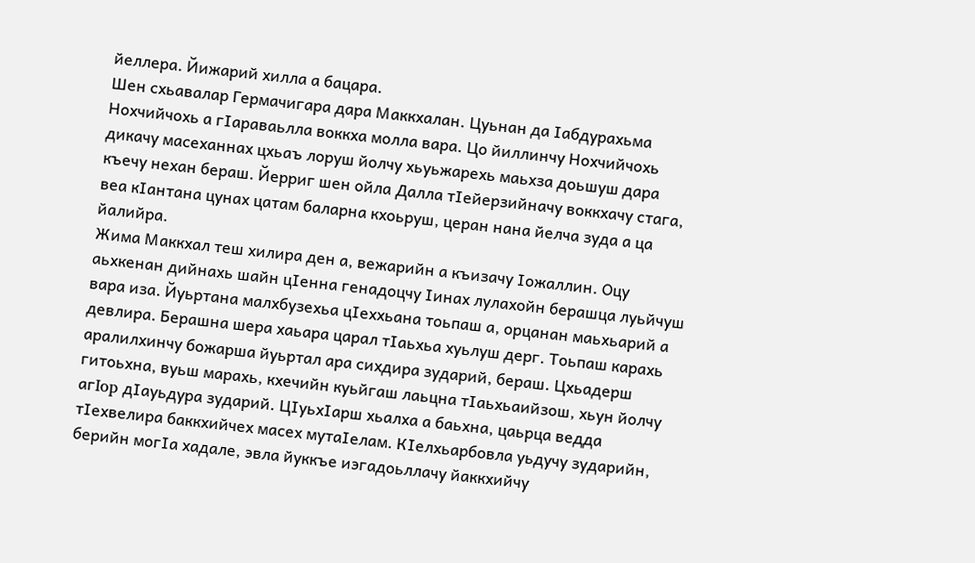йеллера. Йижарий хилла а бацара.
Шен схьавалар Гермачигара дара Маккхалан. Цуьнан да Iабдурахьма Нохчийчохь а гIараваьлла воккха молла вара. Цо йиллинчу Нохчийчохь дикачу масеханнах цхьаъ лоруш йолчу хьуьжарехь маьхза доьшуш дара къечу нехан бераш. Йерриг шен ойла Далла тIейерзийначу воккхачу стага, веа кIантана цунах цатам баларна кхоьруш, церан нана йелча зуда а ца йалийра.
Жима Маккхал теш хилира ден а, вежарийн а къизачу Iожаллин. Оцу аьхкенан дийнахь шайн цIенна генадоцчу Iинах лулахойн берашца луьйчуш вара иза. Йуьртана малхбузехьа цIеххьана тоьпаш а, орцанан маьхьарий а девлира. Берашна шера хаьара царал тIаьхьа хуьлуш дерг. Тоьпаш карахь аралилхинчу божарша йуьртал ара сихдира зударий, бераш. Цхьадерш гитоьхна, вуьш марахь, кхечийн куьйгаш лаьцна тIаьхьаийзош, хьун йолчу aгIop дIауьдура зударий. ЦIуьхIарш хьалха а баьхна, цаьрца ведда тIехвелира баккхийчех масех мутаIелам. КIелхьарбовла уьдучу зударийн, берийн могIа хадале, эвла йуккъе иэгадоьллачу йаккхийчу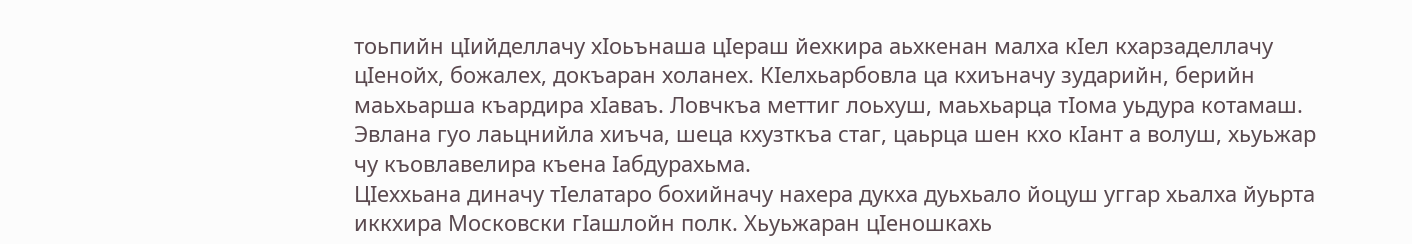тоьпийн цIийделлачу хIоьънаша цIераш йехкира аьхкенан малха кIел кхарзаделлачу цIенойх, божалех, докъаран холанех. КIелхьарбовла ца кхиъначу зударийн, берийн маьхьарша къардира хIаваъ. Ловчкъа меттиг лоьхуш, маьхьарца тIома уьдура котамаш.
Эвлана гуо лаьцнийла хиъча, шеца кхузткъа стаг, цаьрца шен кхо кIант а волуш, хьуьжар чу къовлавелира къена Iабдурахьма.
ЦIеххьана диначу тIелатаро бохийначу нахера дукха дуьхьало йоцуш уггар хьалха йуьрта иккхира Московски гIашлойн полк. Хьуьжаран цIеношкахь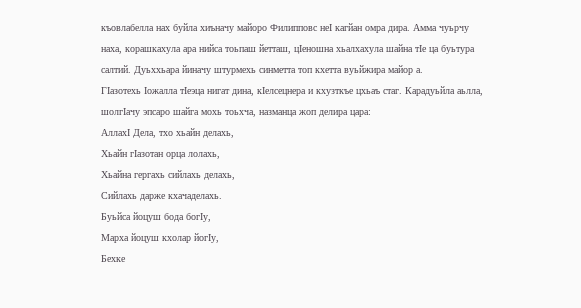къовлабелла нах буйла хиъначу майоро Филипповс неI кагйан омра дира. Амма чуьрчу наха, корашкахула ара нийса тоьпаш йетташ, цIеношна хьалхахула шайна тIе ца буьтура салтий. Дуьххьара йиначу штурмехь синметта топ кхетта вуьйжира майор а.
ГIазотехь Iожалла тIеэца нигат дина, кIелсецнера и кхузткъе цхьаъ стаг. Карадуьйла аьлла, шолгIачу эпсаро шайга мохь тоьхча, назманца жоп делира цара:
АллахI Дела, тхо хьайн делахь,
Хьайн гIазотан орца лолахь,
Хьайна гергахь сийлахь делахь,
Сийлахь дарже кхачаделахь.
Буьйса йоцуш бода богIу,
Марха йоцуш кхолар йогIу,
Бехке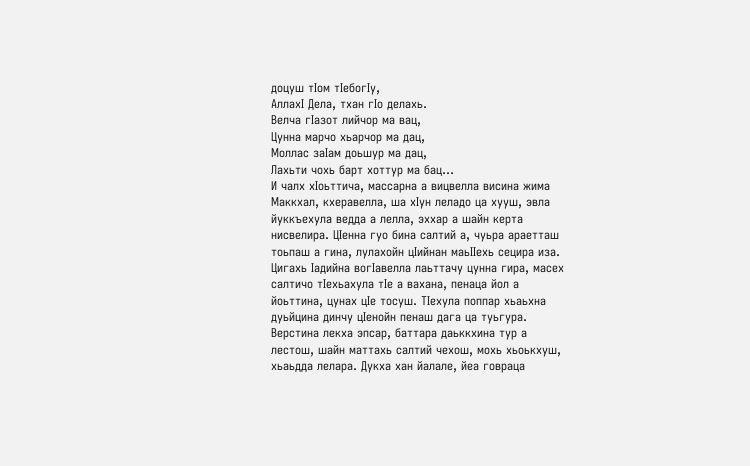доцуш тIом тIебогIу,
АллахI Дела, тхан гIo делахь.
Велча гIазот лийчор ма вац,
Цунна марчо хьарчор ма дац,
Моллас заIам доьшур ма дац,
Лахьти чохь барт хоттур ма бац…
И чалх хIоьттича, массарна а вицвелла висина жима Маккхал, кхеравелла, ша хIун леладо ца хууш, эвла йуккъехула ведда а лелла, эххар а шайн керта нисвелира. ЦIенна гуо бина салтий а, чуьра араетташ тоьпаш а гина, лулахойн цIийнан маьIIехь сецира иза. Цигахь Iадийна вогIавелла лаьттачу цунна гира, масех салтичо тIехьахула тIе а вахана, пенаца йол а йоьттина, цунах цIе тосуш. ТIехула поппар хьаьхна дуьйцина динчу цIенойн пенаш дага ца туьгура. Верстина лекха эпсар, баттара даьккхина тур а лестош, шайн маттахь салтий чехош, мохь хьоькхуш, хьаьдда лелара. Дукха хан йалале, йеа говраца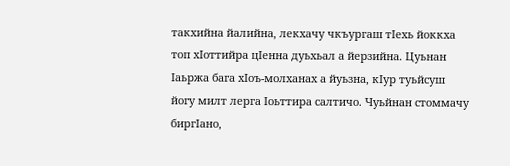такхийна йалийна, лекхачу чкъургаш тIехь йоккха топ хIоттийра цIенна дуьхьал а йерзийна. Цуьнан Iаьржа бага хIоъ-молханах а йуьзна, кIур туьйсуш йогу милт лерга Iоьттира салтичо. Чуьйнан стоммачу биргIано,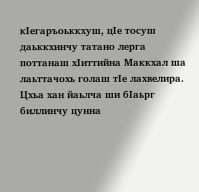кIегаръоьккхуш, цIе тосуш даьккхинчу татано лерга поттанаш хIиттийна Маккхал ша лаьттачохь голаш тIе лахвелира. Цхьа хан йаьлча ши бIаьрг биллинчу цунна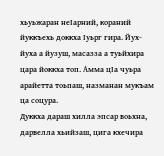хьуьжаран неIарний, кораний йуккъехь доккха Iуьрг гира. Йух-йуха а йузуш, масазза а туьйхира цара йоккха топ. Амма цIа чуьра арайетта тоьпаш, назманан мукъам ца соцура.
Дуккха дараш хилла эпсар воьхна, дарвелла хьийзаш, цига кхечира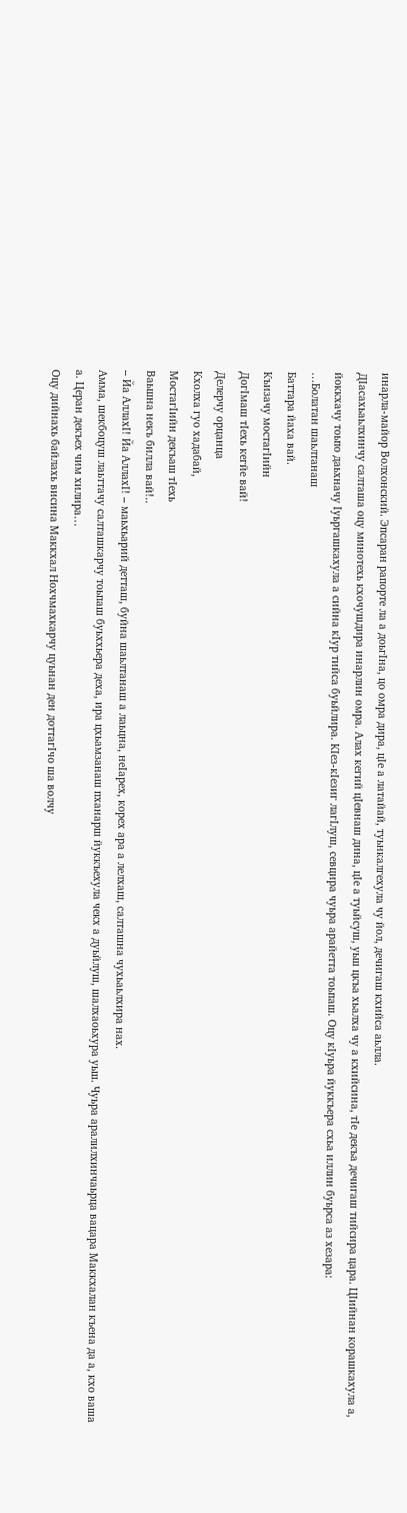инарла-майор Волхонский. Эпсаран рапорте ла а доьгIна, цо омра дира, цIе а латайай, туьнкалгехула чу йол, дечигаш кхийса аьлла.
ДIасахьаьлхинчу салташа оцу минотехь кхочушдира инарлин омра. Алах кегий цIевнаш дина, цIе а туьйсуш, уьш цкъа хьалха чу а кхийсина, тIе декъа дечигаш тийсира цара. ЦIийнан корашкахула а, йоккхачу тоьпо даьхначу Iуьргашкахула а сийна кIур тийса буьйлира. КIез-кIезиг лагIлуш, севцира чуьра арайетта тоьпаш. Оцу кIуьра йуккъера схьа иллин буьрса аз хезара:
…Болатан шаьлтанаш
Баттара йаха вай.
Къизачу мостагIийн
ДогIмаш тIехь кегйе вай!
Делерчу орцанца
Кхолха гуо хадабай,
МостагIийн декъаш тIехь
Ваьшна некъ билла вай!..
– Йа АллахI! Йа АллахI! – маьхьарий детташ, буйна шаьлтанаш а лаьцна, неIарех, корех ара а лелхаш, салташна чухьаьлхира нах.
Амма, шекбоцуш лаьттачу салташкарчу тоьпаш буьххьера деха, ира цхьамзанаш пханарш йуккъехула чекх а дуьйлуш, шалхаоьхура уьш. Чуьра аралилхинчаьрца вацара Маккхалан къена да а, кхо ваша а. Церан декъех чим хилира…
Оцу дийнахь байлахь висина Маккхал Нохчмахкарчу цуьнан ден доттагIчо ша волчу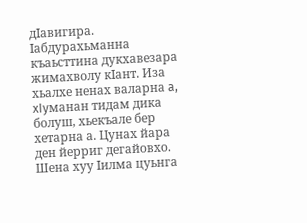дIавигира. Iабдурахьманна къаьсттина дукхавезара жимахволу кIант. Иза хьалхе ненах валарна a, xIyманан тидам дика болуш, хьекъале бер хетарна а. Цунах йара ден йерриг дегайовхо. Шена хуу Iилма цуьнга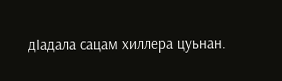дIадала сацам хиллера цуьнан.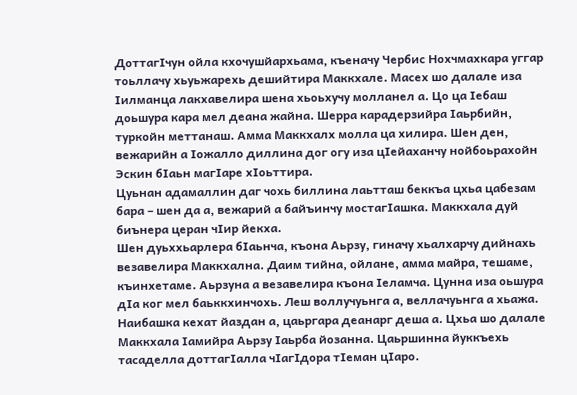ДоттагIчун ойла кхочушйархьама, къеначу Чербис Нохчмахкара уггар тоьллачу хьуьжарехь дешийтира Маккхале. Масех шо далале иза Iилманца лакхавелира шена хьоьхучу молланел а. Цо ца Iебаш доьшура кара мел деана жайна. Шерра карадерзийра Iаьрбийн, туркойн меттанаш. Амма Маккхалх молла ца хилира. Шен ден, вежарийн а Iожалло диллина дог огу иза цIейаханчу нойбоьрахойн Эскин бIаьн магIаре хIоьттира.
Цуьнан адамаллин даг чохь биллина лаьтташ беккъа цхьа цабезам бара – шен да а, вежарий а байъинчу мостагIашка. Маккхала дуй биънера церан чIир йекха.
Шен дуьххьарлера бIаьнча, къона Аьрзу, гиначу хьалхарчу дийнахь везавелира Маккхална. Даим тийна, ойлане, амма майра, тешаме, къинхетаме. Аьрзуна а везавелира къона Iеламча. Цунна иза оьшура дIа ког мел баьккхинчохь. Леш воллучуьнга а, веллачуьнга а хьажа. Наибашка кехат йаздан а, цаьргара деанарг деша а. Цхьа шо далале Маккхала Iамийра Аьрзу Iаьрба йозанна. Цаьршинна йуккъехь тасаделла доттагIалла чIагIдора тIеман цIаро.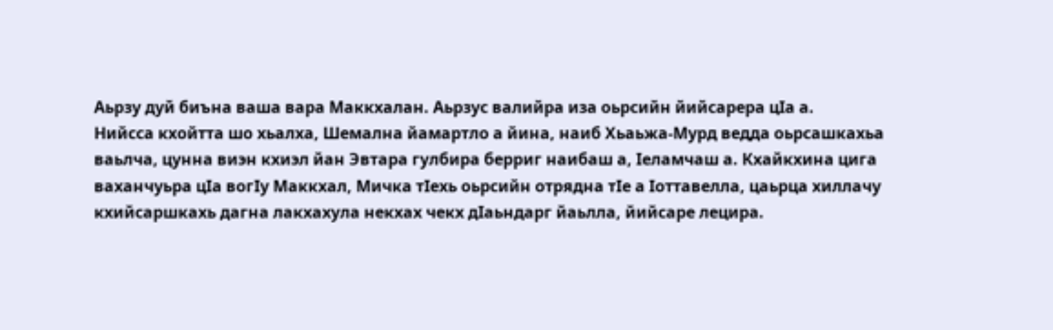Аьрзу дуй биъна ваша вара Маккхалан. Аьрзус валийра иза оьрсийн йийсарера цIа а.
Нийсса кхойтта шо хьалха, Шемална йамартло а йина, наиб Хьаьжа-Мурд ведда оьрсашкахьа ваьлча, цунна виэн кхиэл йан Эвтара гулбира берриг наибаш а, Iеламчаш а. Кхайкхина цига ваханчуьра цIа вогIу Маккхал, Мичка тIехь оьрсийн отрядна тIе а Iоттавелла, цаьрца хиллачу кхийсаршкахь дагна лакхахула некхах чекх дIаьндарг йаьлла, йийсаре лецира.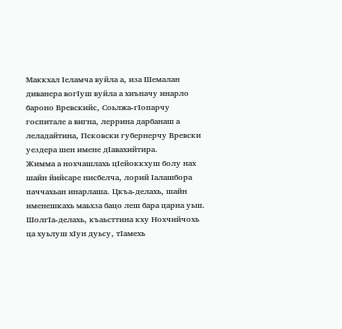Маккхал Iеламча вуйла а, иза Шемалан диванера вогIуш вуйла а хиъначу инарло бароно Вревскийс, Соьлжа-гIопарчу госпитале а вигна, леррина дарбанаш а леладайтина, Псковски губернерчу Вревски уездера шен имене дIавахийтира.
Жимма а нохчашлахь цIейоккхуш болу нах шайн йийсаре нисбелча, лорий Iалашбора паччахьан инарлаша. Цкъа-делахь, шайн именешкахь маьхза бацо леш бара царна уьш. ШолгIа-делахь, къаьсттина кху Нохчийчохь ца хуьлуш хIун дуьсу, тIамехь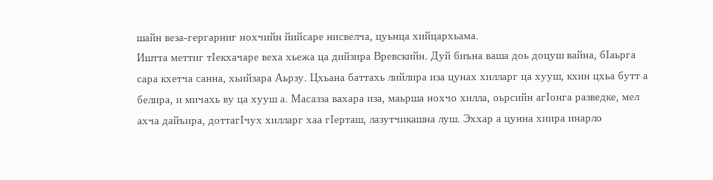шайн веза-гергарниг нохчийн йийсаре нисвелча, цуьнца хийцархьама.
Иштта меттиг тIекхачаре веха хьежа ца дийзира Вревскийн. Дуй биъна ваша доь доцуш вайна, бIаьрга сара кхетча санна, хьийзара Аьрзу. Цхьана баттахь лийлира иза цунах хилларг ца хууш, кхин цхьа бутт а белира, и мичахь ву ца хууш а. Масазза вахара иза, маьрша нохчо хилла, оьрсийн агIонга разведке, мел ахча дайъира, доттагIчух хилларг хаа гIерташ, лазутчикашна луш. Эххар а цунна хиира инарло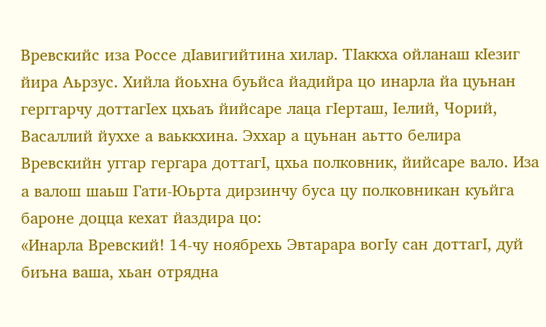Вревскийс иза Россе дIавигийтина хилар. ТIаккха ойланаш кIезиг йира Аьрзус. Хийла йоьхна буьйса йадийра цо инарла йа цуьнан герггарчу доттагIех цхьаъ йийсаре лаца гIерташ, Iелий, Чорий, Васаллий йуххе а ваьккхина. Эххар а цуьнан аьтто белира Вревскийн уггар гергара доттагI, цхьа полковник, йийсаре вало. Иза а валош шаьш Гати-Юьрта дирзинчу буса цу полковникан куьйга бароне доцца кехат йаздира цо:
«Инарла Вревский! 14-чу ноябрехь Эвтарара вогIу сан доттагI, дуй биъна ваша, хьан отрядна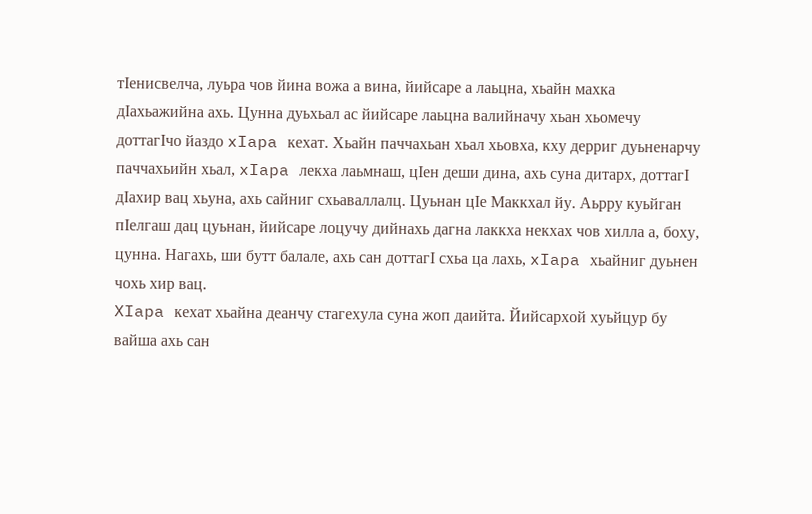тIенисвелча, луьра чов йина вожа а вина, йийсаре а лаьцна, хьайн махка дIахьажийна ахь. Цунна дуьхьал ас йийсаре лаьцна валийначу хьан хьомечу доттагIчо йаздо xIapa кехат. Хьайн паччахьан хьал хьовха, кху дерриг дуьненарчу паччахьийн хьал, xIapa лекха лаьмнаш, цIен деши дина, ахь суна дитарх, доттагI дIахир вац хьуна, ахь сайниг схьаваллалц. Цуьнан цIе Маккхал йу. Аьрру куьйган пIелгаш дац цуьнан, йийсаре лоцучу дийнахь дагна лаккха некхах чов хилла а, боху, цунна. Нагахь, ши бутт балале, ахь сан доттагI схьа ца лахь, xIapa хьайниг дуьнен чохь хир вац.
XIapa кехат хьайна деанчу стагехула суна жоп даийта. Йийсархой хуьйцур бу вайша ахь сан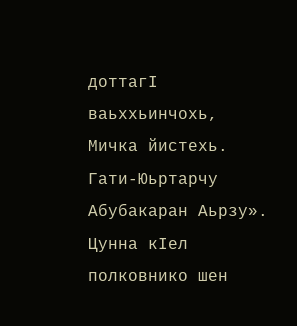доттагI ваьххьинчохь, Мичка йистехь.
Гати-Юьртарчу Абубакаран Аьрзу».
Цунна кIел полковнико шен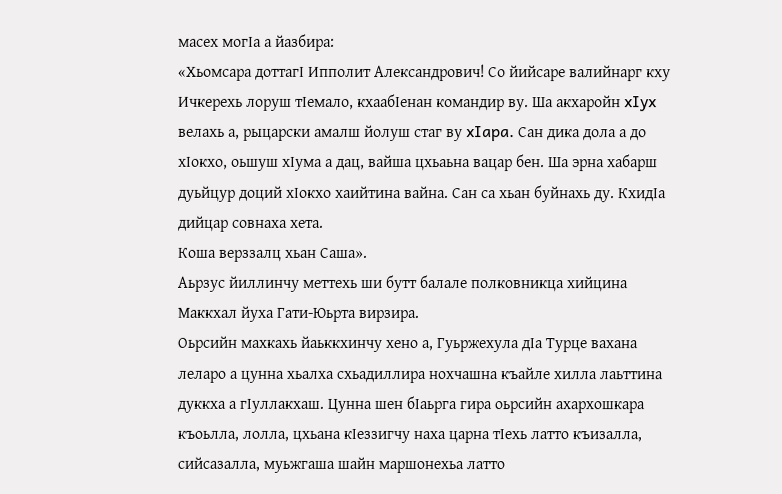масех могIа а йазбира:
«Хьомсара доттагI Ипполит Александрович! Со йийсаре валийнарг кху Ичкерехь лоруш тIемало, кхаабIенан командир ву. Ша акхаройн xIyx велахь а, рыцарски амалш йолуш стаг ву xIapa. Сан дика дола а до хIокхо, оьшуш хIума а дац, вайша цхьаьна вацар бен. Ша эрна хабарш дуьйцур доций хIокхо хаийтина вайна. Сан са хьан буйнахь ду. КхидIа дийцар совнаха хета.
Коша верззалц хьан Саша».
Аьрзус йиллинчу меттехь ши бутт балале полковникца хийцина Маккхал йуха Гати-Юьрта вирзира.
Оьрсийн махкахь йаьккхинчу хено а, Гуьржехула дIа Турце вахана леларо а цунна хьалха схьадиллира нохчашна къайле хилла лаьттина дуккха а гIуллакхаш. Цунна шен бIаьрга гира оьрсийн ахархошкара къоьлла, лолла, цхьана кIеззигчу наха царна тIехь латто къизалла, сийсазалла, муьжгаша шайн маршонехьа латто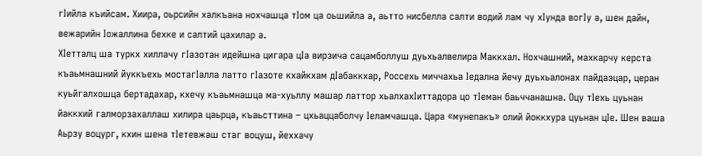гIийла къийсам. Хиира, оьрсийн халкъана нохчашца тIом ца оьшийла а, аьтто нисбелла салти водий лам чу хIунда вогIу а, шен дайн, вежарийн Iожаллина бехке и салтий цахилар а.
ХIетталц ша туркх хиллачу гIазотан идейшна цигара цIа вирзича сацамболлуш дуьхьалвелира Маккхал. Нохчашний, махкарчу керста къаьмнашний йуккъехь мостагIалла латто гIазоте кхайкхам дIабаккхар, Россехь миччахьа Iедална йечу дуьхьалонах пайдаэцар, церан куьйгалхошца бертадахар, кхечу къаьмнашца ма-хуьллу машар латтор хьалхахIиттадора цо тIеман баьччанашна. Оцу тIехь цуьнан йаккхий галморзахаллаш хилира цаьрца, къаьсттина – цхьаццаболчу Iеламчашца. Цара «мунепакъ» олий йоккхура цуьнан цIе. Шен ваша Аьрзу воцург, кхин шена тIетевжаш стаг воцуш, йеххачу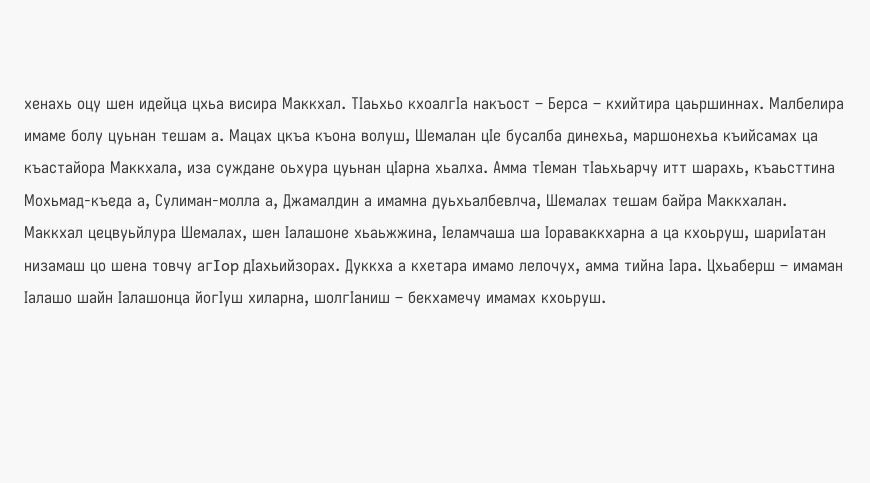хенахь оцу шен идейца цхьа висира Маккхал. ТIаьхьо кхоалгIа накъост – Берса – кхийтира цаьршиннах. Малбелира имаме болу цуьнан тешам а. Мацах цкъа къона волуш, Шемалан цIе бусалба динехьа, маршонехьа къийсамах ца къастайора Маккхала, иза суждане оьхура цуьнан цIарна хьалха. Амма тIеман тIаьхьарчу итт шарахь, къаьсттина Мохьмад-къеда а, Сулиман-молла а, Джамалдин а имамна дуьхьалбевлча, Шемалах тешам байра Маккхалан.
Маккхал цецвуьйлура Шемалах, шен Iалашоне хьаьжжина, Iеламчаша ша Iораваккхарна а ца кхоьруш, шариIатан низамаш цо шена товчу aгIop дIахьийзорах. Дуккха а кхетара имамо лелочух, амма тийна Iара. Цхьаберш – имаман Iалашо шайн Iалашонца йогIуш хиларна, шолгIаниш – бекхамечу имамах кхоьруш.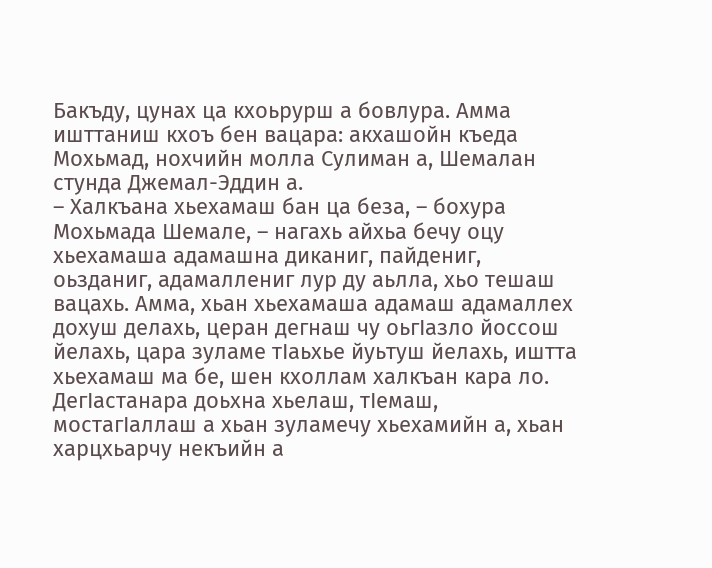Бакъду, цунах ца кхоьрурш а бовлура. Амма ишттаниш кхоъ бен вацара: акхашойн къеда Мохьмад, нохчийн молла Сулиман а, Шемалан стунда Джемал-Эддин а.
– Халкъана хьехамаш бан ца беза, – бохура Мохьмада Шемале, – нагахь айхьа бечу оцу хьехамаша адамашна диканиг, пайдениг, оьзданиг, адамаллениг лур ду аьлла, хьо тешаш вацахь. Амма, хьан хьехамаша адамаш адамаллех дохуш делахь, церан дегнаш чу оьгIазло йоссош йелахь, цара зуламе тIаьхье йуьтуш йелахь, иштта хьехамаш ма бе, шен кхоллам халкъан кара ло. ДегIастанара доьхна хьелаш, тIемаш, мостагIаллаш а хьан зуламечу хьехамийн а, хьан харцхьарчу некъийн а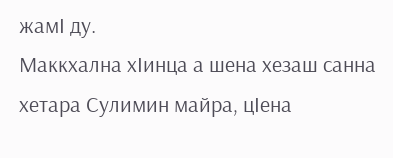жамI ду.
Маккхална хIинца а шена хезаш санна хетара Сулимин майра, цIена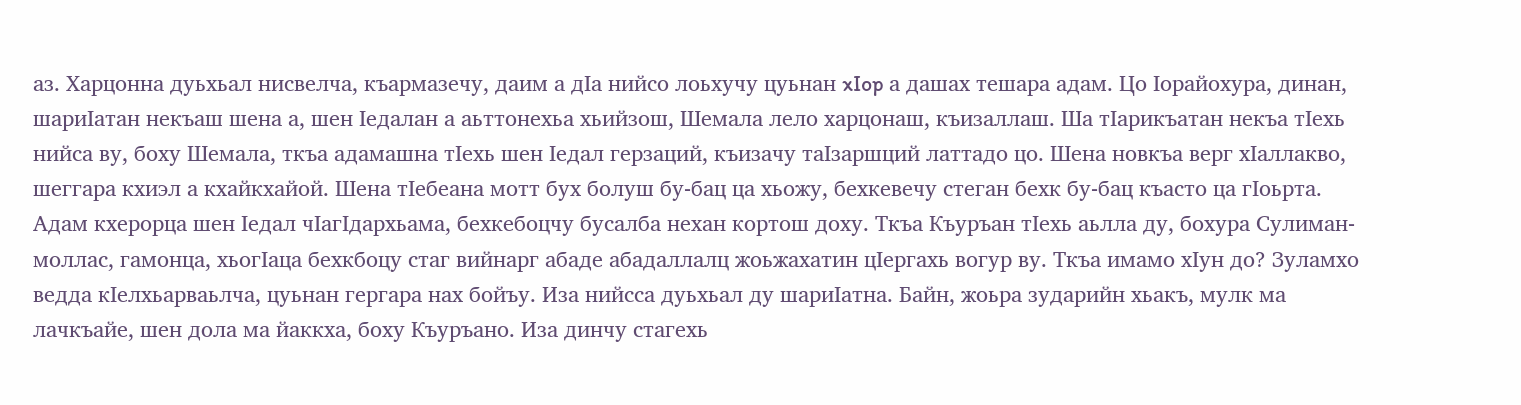аз. Харцонна дуьхьал нисвелча, къармазечу, даим а дIа нийсо лоьхучу цуьнан xIop а дашах тешара адам. Цо Iорайохура, динан, шариIатан некъаш шена а, шен Iедалан а аьттонехьа хьийзош, Шемала лело харцонаш, къизаллаш. Ша тIарикъатан некъа тIехь нийса ву, боху Шемала, ткъа адамашна тIехь шен Iедал герзаций, къизачу таIзаршций латтадо цо. Шена новкъа верг хIаллакво, шеггара кхиэл а кхайкхайой. Шена тIебеана мотт бух болуш бу-бац ца хьожу, бехкевечу стеган бехк бу-бац къасто ца гIоьрта. Адам кхерорца шен Iедал чIагIдархьама, бехкебоцчу бусалба нехан кортош доху. Ткъа Къуръан тIехь аьлла ду, бохура Сулиман-моллас, гамонца, хьогIаца бехкбоцу стаг вийнарг абаде абадаллалц жоьжахатин цIергахь вогур ву. Ткъа имамо хIун до? Зуламхо ведда кIелхьарваьлча, цуьнан гергара нах бойъу. Иза нийсса дуьхьал ду шариIатна. Байн, жоьра зударийн хьакъ, мулк ма лачкъайе, шен дола ма йаккха, боху Къуръано. Иза динчу стагехь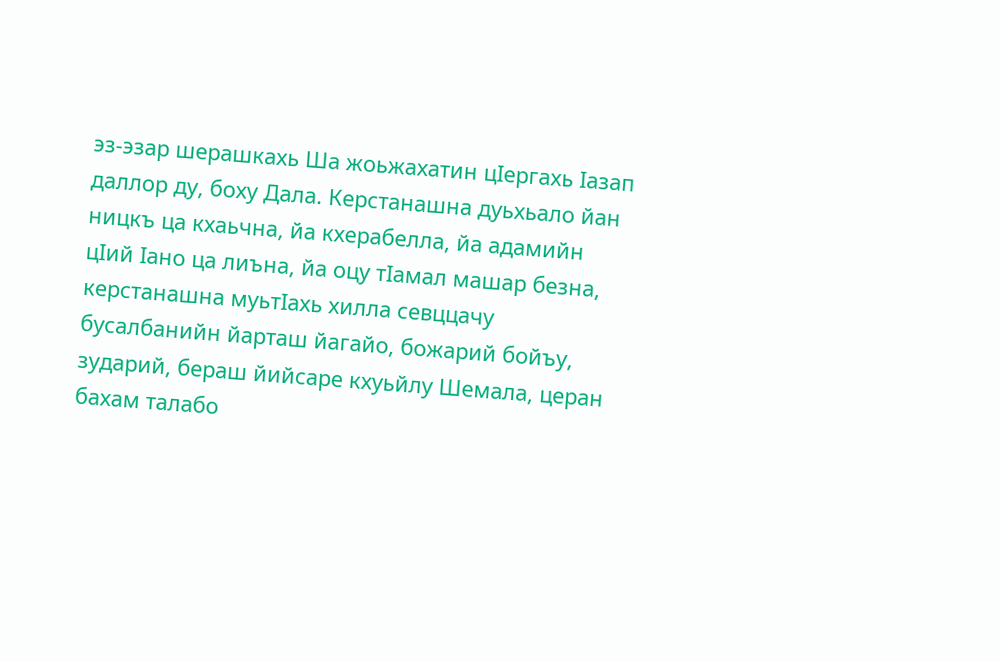эз-эзар шерашкахь Ша жоьжахатин цIергахь Iазап даллор ду, боху Дала. Керстанашна дуьхьало йан ницкъ ца кхаьчна, йа кхерабелла, йа адамийн цIий Iано ца лиъна, йа оцу тIамал машар безна, керстанашна муьтIахь хилла севццачу бусалбанийн йарташ йагайо, божарий бойъу, зударий, бераш йийсаре кхуьйлу Шемала, церан бахам талабо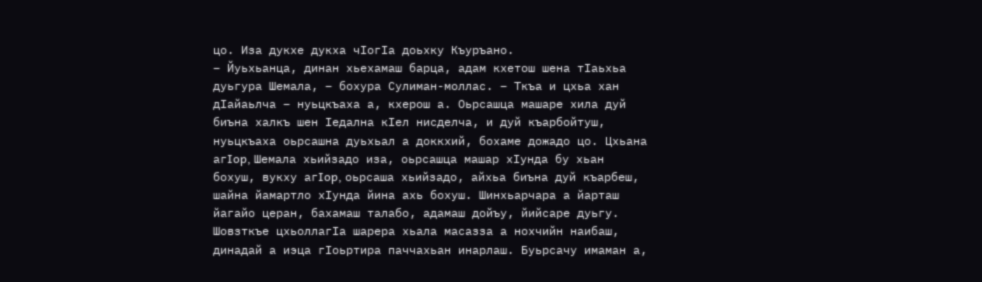цо. Иза дукхе дукха чIогIа доьхку Къуръано.
– Йуьхьанца, динан хьехамаш барца, адам кхетош шена тIаьхьа дуьгура Шемала, – бохура Сулиман-моллас. – Ткъа и цхьа хан дIайаьлча – нуьцкъаха а, кхерош а. Оьрсашца машаре хила дуй биъна халкъ шен Iедална кIел нисделча, и дуй къарбойтуш, нуьцкъаха оьрсашна дуьхьал а доккхий, бохаме дожадо цо. Цхьана aгIop, Шемала хьийзадо иза, оьрсашца машар хIунда бу хьан бохуш, вукху aгIop, оьрсаша хьийзадо, айхьа биъна дуй къарбеш, шайна йамартло хIунда йина ахь бохуш. Шинхьарчара а йарташ йагайо церан, бахамаш талабо, адамаш дойъу, йийсаре дуьгу.
Шовзткъе цхьоллагIа шарера хьала масазза а нохчийн наибаш, динадай а иэца гIоьртира паччахьан инарлаш. Буьрсачу имаман а,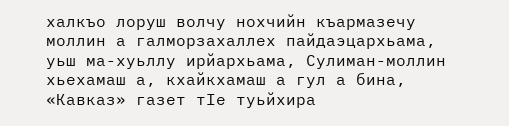халкъо лоруш волчу нохчийн къармазечу моллин а галморзахаллех пайдаэцархьама, уьш ма-хуьллу ирйархьама, Сулиман-моллин хьехамаш а, кхайкхамаш а гул а бина, «Кавказ» газет тIе туьйхира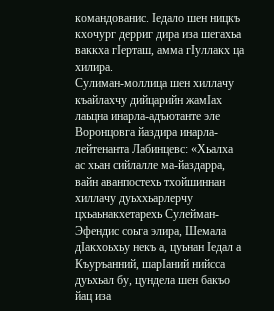командованис. Iедало шен ницкъ кхочург дерриг дира иза шегахьа ваккха гIерташ, амма гIуллакх ца хилира.
Сулиман-моллица шен хиллачу къайлахчу дийцарийн жамIах лаьцна инарла-адъютанте эле Воронцовга йаздира инарла-лейтенанта Лабинцевс: «Хьалха ас хьан сийлалле ма-йаздарра, вайн аванпостехь тхойшиннан хиллачу дуьххьарлерчу цхьаьнакхетарехь Сулейман-Эфендис соьга элира, Шемала дIакхоьхьу некъ а, цуьнан Iедал а Къуръанний, шарIаний нийсса дуьхьал бу, цундела шен бакъо йац иза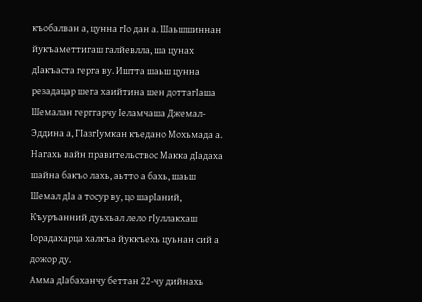къобалван а, цунна гIo дан а. Шаьшшиннан йукъаметтигаш галйевлла, ша цунах дIакъаста герга ву. Иштта шаьш цунна резадацар шега хаийтина шен доттагIаша Шемалан герггарчу Iеламчаша Джемал-Эддина а, ГIазгIумкан къедано Мохьмада а. Нагахь вайн правительствос Макка дIадаха шайна бакъо лахь, аьтто а бахь, шаьш Шемал дIа а тосур ву, цо шарIаний, Къуръанний дуьхьал лело гIуллакхаш Iорадахарца халкъа йуккъехь цуьнан сий а дожор ду.
Амма дIабаханчу беттан 22-чу дийнахь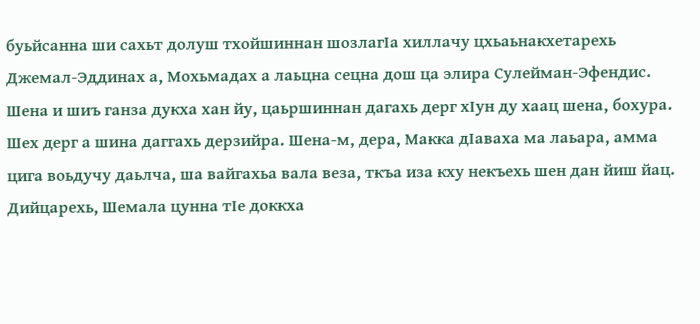буьйсанна ши сахьт долуш тхойшиннан шозлагIа хиллачу цхьаьнакхетарехь Джемал-Эддинах а, Мохьмадах а лаьцна сецна дош ца элира Сулейман-Эфендис. Шена и шиъ ганза дукха хан йу, цаьршиннан дагахь дерг хIун ду хаац шена, бохура. Шех дерг а шина даггахь дерзийра. Шена-м, дера, Макка дIаваха ма лаьара, амма цига воьдучу даьлча, ша вайгахьа вала веза, ткъа иза кху некъехь шен дан йиш йац. Дийцарехь, Шемала цунна тIе доккха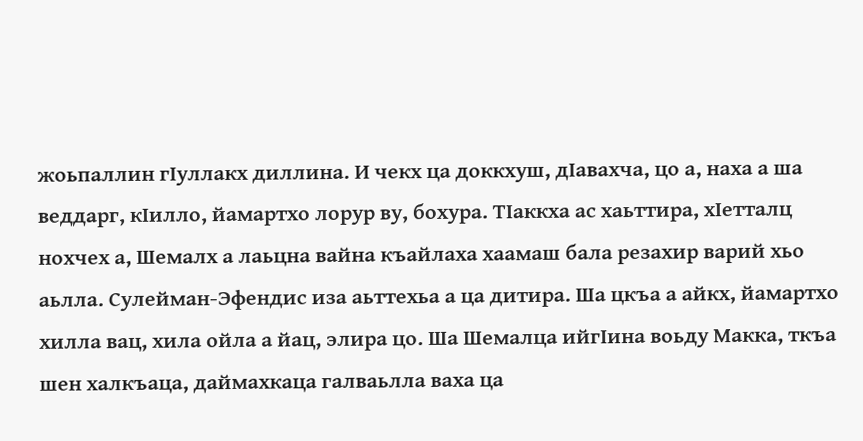жоьпаллин гIуллакх диллина. И чекх ца доккхуш, дIавахча, цо а, наха а ша веддарг, кIилло, йамартхо лорур ву, бохура. ТIаккха ас хаьттира, хIетталц нохчех а, Шемалх а лаьцна вайна къайлаха хаамаш бала резахир варий хьо аьлла. Сулейман-Эфендис иза аьттехьа а ца дитира. Ша цкъа а айкх, йамартхо хилла вац, хила ойла а йац, элира цо. Ша Шемалца ийгIина воьду Макка, ткъа шен халкъаца, даймахкаца галваьлла ваха ца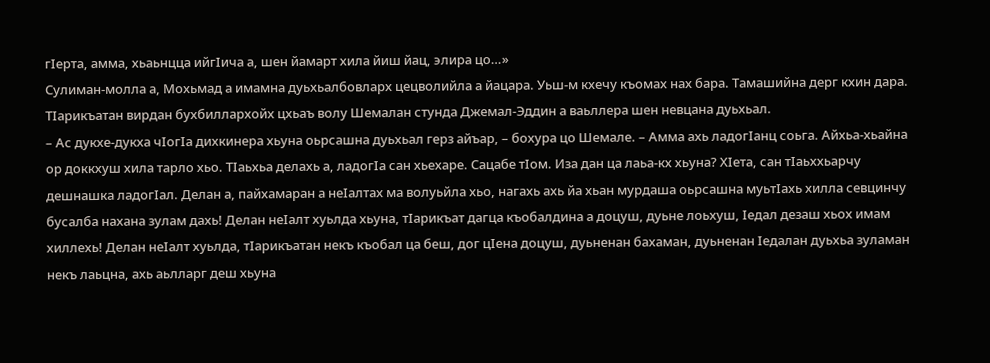гIерта, амма, хьаьнцца ийгIича а, шен йамарт хила йиш йац, элира цо…»
Сулиман-молла а, Мохьмад а имамна дуьхьалбовларх цецволийла а йацара. Уьш-м кхечу къомах нах бара. Тамашийна дерг кхин дара. ТIарикъатан вирдан бухбиллархойх цхьаъ волу Шемалан стунда Джемал-Эддин а ваьллера шен невцана дуьхьал.
– Ас дукхе-дукха чIогIа дихкинера хьуна оьрсашна дуьхьал герз айъар, – бохура цо Шемале. – Амма ахь ладогIанц соьга. Айхьа-хьайна ор доккхуш хила тарло хьо. ТIаьхьа делахь а, ладогIa сан хьехаре. Сацабе тIом. Иза дан ца лаьа-кх хьуна? ХIета, сан тIаьххьарчу дешнашка ладогIал. Делан а, пайхамаран а неIалтах ма волуьйла хьо, нагахь ахь йа хьан мурдаша оьрсашна муьтIахь хилла севцинчу бусалба нахана зулам дахь! Делан неIалт хуьлда хьуна, тIарикъат дагца къобалдина а доцуш, дуьне лоьхуш, Iедал дезаш хьох имам хиллехь! Делан неIалт хуьлда, тIарикъатан некъ къобал ца беш, дог цIена доцуш, дуьненан бахаман, дуьненан Iедалан дуьхьа зуламан некъ лаьцна, ахь аьлларг деш хьуна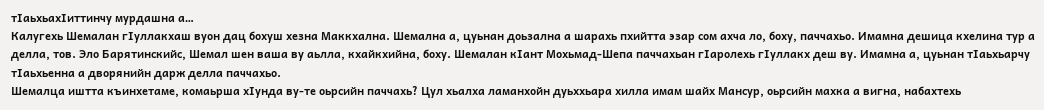тIаьхьахIиттинчу мурдашна а…
Калугехь Шемалан гIуллакхаш вуон дац бохуш хезна Маккхална. Шемална а, цуьнан доьзална а шарахь пхийтта эзар сом ахча ло, боху, паччахьо. Имамна дешица кхелина тур а делла, тов. Эло Барятинскийс, Шемал шен ваша ву аьлла, кхайкхийна, боху. Шемалан кIант Мохьмад-Шепа паччахьан гIаролехь гIуллакх деш ву. Имамна а, цуьнан тIаьхьарчу тIаьхьенна а дворянийн дарж делла паччахьо.
Шемалца иштта къинхетаме, комаьрша хIунда ву-те оьрсийн паччахь? Цул хьалха ламанхойн дуьххьара хилла имам шайх Мансур, оьрсийн махка а вигна, набахтехь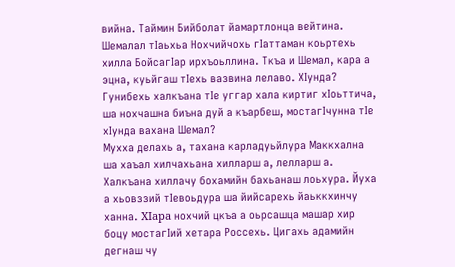вийна. Таймин Бийболат йамартлонца вейтина. Шемалал тIаьхьа Нохчийчохь гIаттаман коьртехь хилла БойсагIар ирхъоьллина. Ткъа и Шемал, кара а эцна, куьйгаш тIехь вазвина лелаво. ХIунда? Гунибехь халкъана тIе уггар хала киртиг хIоьттича, ша нохчашна биъна дуй а къарбеш, мостагIчунна тIе хIунда вахана Шемал?
Мухха делахь а, тахана карладуьйлура Маккхална ша хаъал хилчахьана хилларш а, лелларш а. Халкъана хиллачу бохамийн бахьанаш лоьхура. Йуха а хьовззий тIевоьдура ша йийсарехь йаьккхинчу ханна. XIapa нохчий цкъа а оьрсашца машар хир боцу мостагIий хетара Россехь. Цигахь адамийн дегнаш чу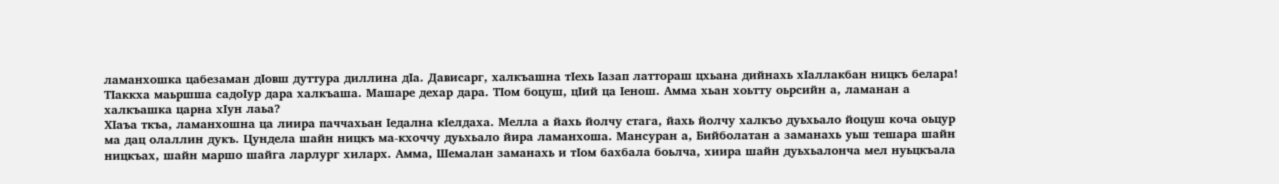ламанхошка цабезаман дIовш дуттура диллина дIа. Дависарг, халкъашна тIехь Iазап латтораш цхьана дийнахь хIаллакбан ницкъ белара! ТIаккха маьршша садоIур дара халкъаша. Машаре дехар дара. ТIом боцуш, цIий ца Iенош. Амма хьан хоьтту оьрсийн а, ламанан а халкъашка царна хIун лаьа?
ХIаъа ткъа, ламанхошна ца лиира паччахьан Iедална кIелдаха. Мелла а йахь йолчу стага, йахь йолчу халкъо дуьхьало йоцуш коча оьцур ма дац олаллин дукъ. Цундела шайн ницкъ ма-кхоччу дуьхьало йира ламанхоша. Мансуран а, Бийболатан а заманахь уьш тешара шайн ницкъах, шайн маршо шайга ларлург хиларх. Амма, Шемалан заманахь и тIом бахбала боьлча, хиира шайн дуьхьалонча мел нуьцкъала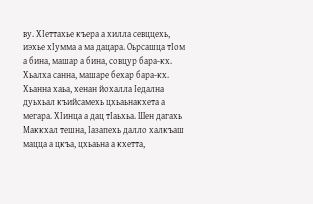ву. ХIеттахье къера а хилла севццехь, иэхье хIумма а ма дацара. Оьрсашца тIом а бина, машар а бина, совцур бара-кх. Хьалха санна, машаре бехар бара-кх. Хьанна хаьа, хенан йохалла Iедална дуьхьал къийсамехь цхьаьнакхета а мегара. ХIинца а дац тIаьхьа. Шен дагахь Маккхал тешна, Iазапехь далло халкъаш мацца а цкъа, цхьаьна а кхетта,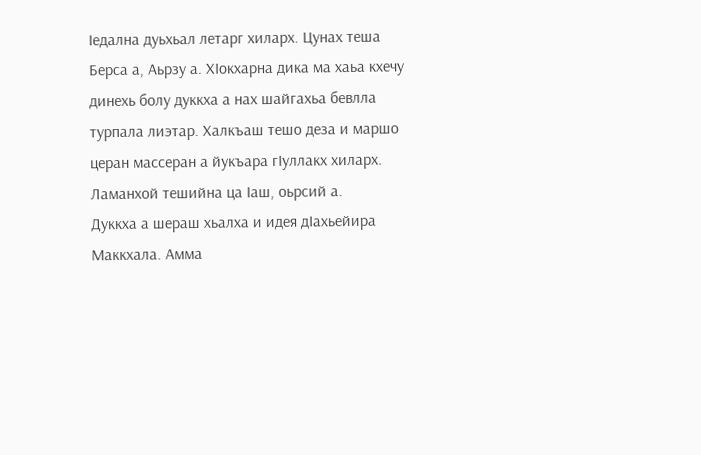Iедална дуьхьал летарг хиларх. Цунах теша Берса а, Аьрзу а. ХIокхарна дика ма хаьа кхечу динехь болу дуккха а нах шайгахьа бевлла турпала лиэтар. Халкъаш тешо деза и маршо церан массеран а йукъара гIуллакх хиларх. Ламанхой тешийна ца Iаш, оьрсий а.
Дуккха а шераш хьалха и идея дIахьейира Маккхала. Амма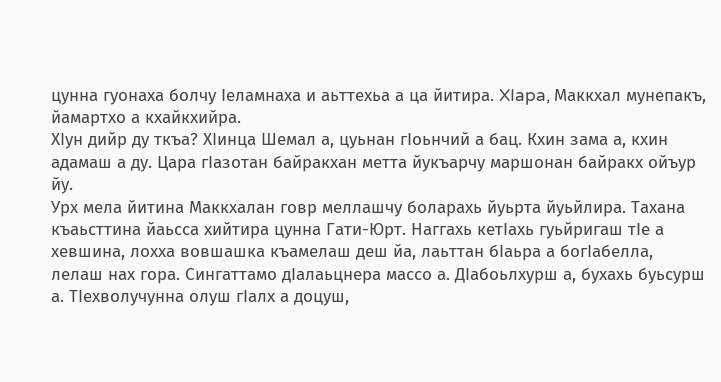цунна гуонаха болчу Iеламнаха и аьттехьа а ца йитира. XIapa, Маккхал мунепакъ, йамартхо а кхайкхийра.
ХIун дийр ду ткъа? ХIинца Шемал а, цуьнан гIоьнчий а бац. Кхин зама а, кхин адамаш а ду. Цара гIазотан байракхан метта йукъарчу маршонан байракх ойъур йу.
Урх мела йитина Маккхалан говр меллашчу боларахь йуьрта йуьйлира. Тахана къаьсттина йаьсса хийтира цунна Гати-Юрт. Наггахь кетIахь гуьйригаш тIе а хевшина, лохха вовшашка къамелаш деш йа, лаьттан бIаьра а богIабелла, лелаш нах гора. Сингаттамо дIалаьцнера массо а. ДIабоьлхурш а, бухахь буьсурш а. ТIехволучунна олуш гIалх а доцуш,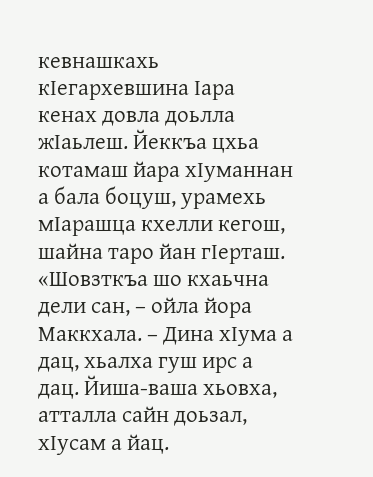кевнашкахь кIегархевшина Iара кенах довла доьлла жIаьлеш. Йеккъа цхьа котамаш йара хIуманнан а бала боцуш, урамехь мIарашца кхелли кегош, шайна таро йан гIерташ.
«Шовзткъа шо кхаьчна дели сан, – ойла йора Маккхала. – Дина хIума а дац, хьалха гуш ирс а дац. Йиша-ваша хьовха, атталла сайн доьзал, хIусам а йац.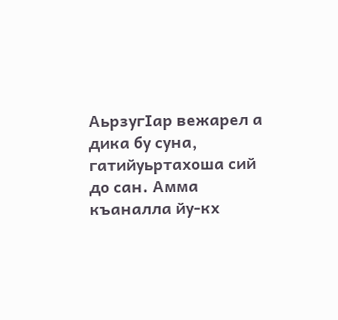АьрзугIар вежарел а дика бу суна, гатийуьртахоша сий до сан. Амма къаналла йу-кх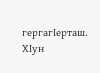гергагIерташ. ХIун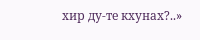хир ду-те кхунах?..»